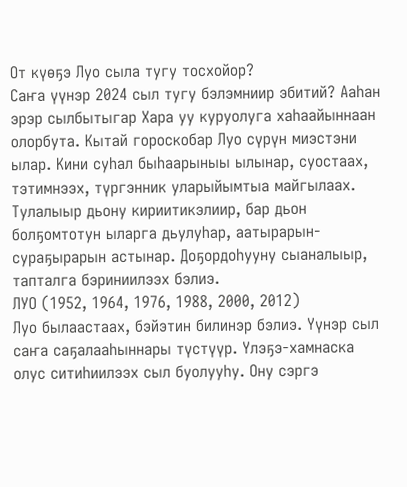От күөҕэ Луо сыла тугу тосхойор?
Саҥа үүнэр 2024 сыл тугу бэлэмниир эбитий? Ааһан эрэр сылбытыгар Хара уу куруолуга хаһаайыннаан олорбута. Кытай гороскобар Луо сүрүн миэстэни ылар. Кини суһал быһаарыныы ылынар, суостаах, тэтимнээх, түргэнник уларыйымтыа майгылаах. Тулалыыр дьону кириитикэлиир, бар дьон болҕомтотун ыларга дьулуһар, аатырарын-сураҕырарын астынар. Доҕордоһууну сыаналыыр, тапталга бэриниилээх бэлиэ.
ЛУО (1952, 1964, 1976, 1988, 2000, 2012)
Луо былаастаах, бэйэтин билинэр бэлиэ. Үүнэр сыл саҥа саҕалааһыннары түстүүр. Үлэҕэ-хамнаска олус ситиһиилээх сыл буолууһу. Ону сэргэ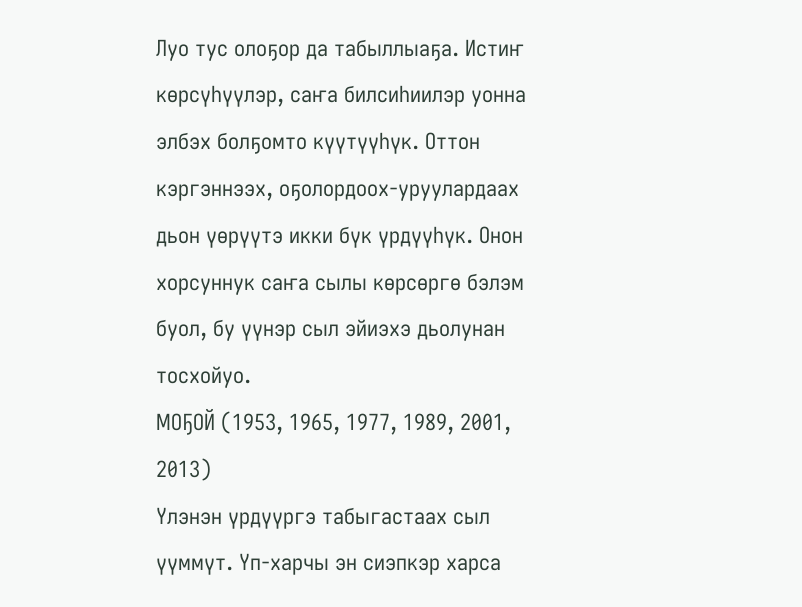Луо тус олоҕор да табыллыаҕа. Истиҥ көрсүһүүлэр, саҥа билсиһиилэр уонна элбэх болҕомто күүтүүһүк. Оттон кэргэннээх, оҕолордоох-уруулардаах дьон үөрүүтэ икки бүк үрдүүһүк. Онон хорсуннук саҥа сылы көрсөргө бэлэм буол, бу үүнэр сыл эйиэхэ дьолунан тосхойуо.
МОҔОЙ (1953, 1965, 1977, 1989, 2001, 2013)
Үлэнэн үрдүүргэ табыгастаах сыл үүммүт. Үп-харчы эн сиэпкэр харса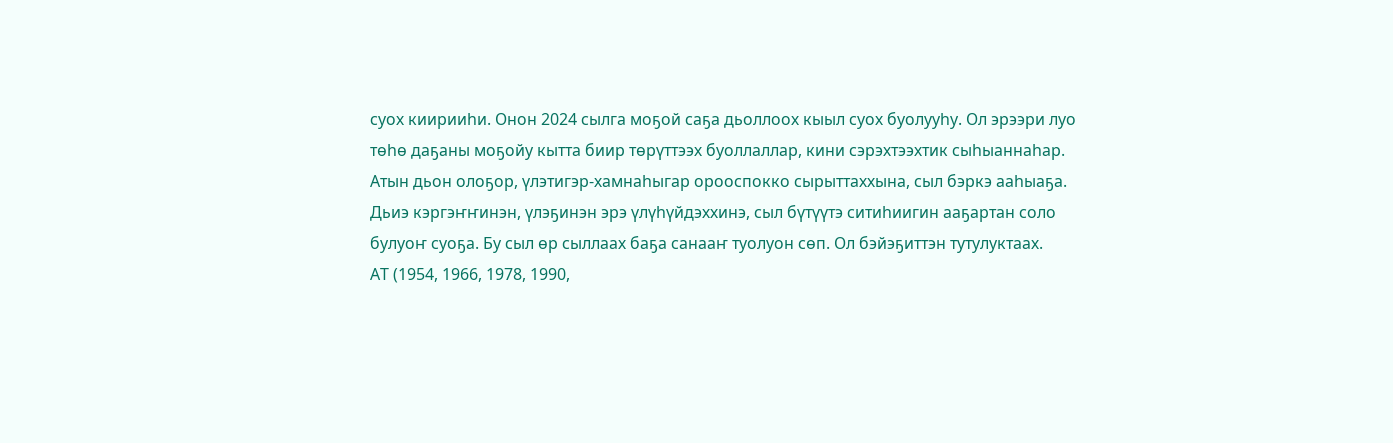суох киирииһи. Онон 2024 сылга моҕой саҕа дьоллоох кыыл суох буолууһу. Ол эрээри луо төһө даҕаны моҕойу кытта биир төрүттээх буоллаллар, кини сэрэхтээхтик сыһыаннаһар. Атын дьон олоҕор, үлэтигэр-хамнаһыгар орооспокко сырыттаххына, сыл бэркэ ааһыаҕа. Дьиэ кэргэҥҥинэн, үлэҕинэн эрэ үлүһүйдэххинэ, сыл бүтүүтэ ситиһиигин ааҕартан соло булуоҥ суоҕа. Бу сыл өр сыллаах баҕа санааҥ туолуон сөп. Ол бэйэҕиттэн тутулуктаах.
АТ (1954, 1966, 1978, 1990,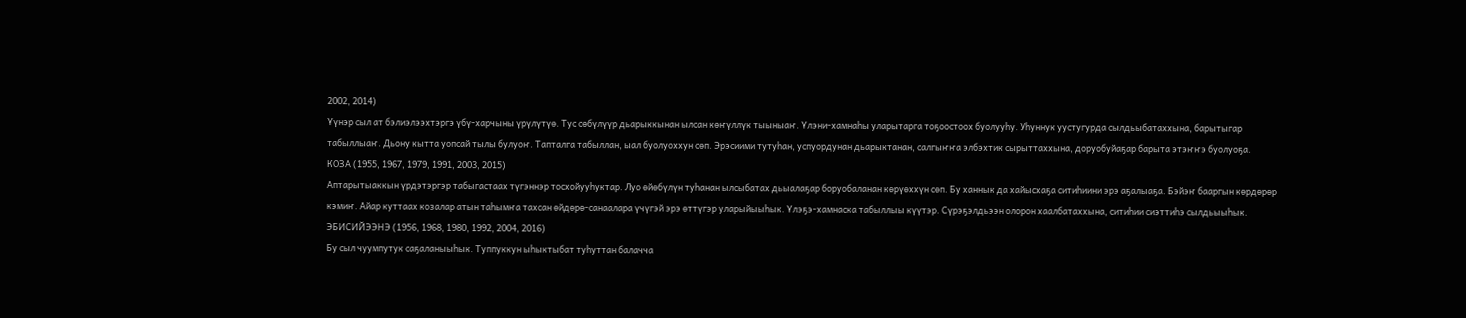2002, 2014)
Үүнэр сыл ат бэлиэлээхтэргэ үбү-харчыны үрүлүтүө. Тус сөбүлүүр дьарыккынан ылсан көҥүллүк тыыныаҥ. Үлэни-хамнаһы уларытарга тоҕоостоох буолууһу. Уһуннук уустугурда сылдьыбатаххына, барытыгар табыллыаҥ. Дьону кытта уопсай тылы булуоҥ. Тапталга табыллан, ыал буолуоххун сөп. Эрэсиими тутуһан, успуордунан дьарыктанан, салгыҥҥа элбэхтик сырыттаххына, доруобуйаҕар барыта этэҥҥэ буолуоҕа.
КОЗА (1955, 1967, 1979, 1991, 2003, 2015)
Аптарытыаккын үрдэтэргэр табыгастаах түгэннэр тосхойууһуктар. Луо өйөбүлүн туһанан ылсыбатах дьыалаҕар боруобаланан көрүөххүн сөп. Бу ханнык да хайысхаҕа ситиһиини эрэ аҕалыаҕа. Бэйэҥ бааргын көрдөрөр кэмиҥ. Айар куттаах козалар атын таһымҥа тахсан өйдөрө-санаалара үчүгэй эрэ өттүгэр уларыйыыһык. Үлэҕэ-хамнаска табыллыы күүтэр. Сүрэҕэлдьээн олорон хаалбатаххына, ситиһии сиэттиһэ сылдьыыһык.
ЭБИСИЙЭЭНЭ (1956, 1968, 1980, 1992, 2004, 2016)
Бу сыл чуумпутук саҕаланыыһык. Туппуккун ыһыктыбат туһуттан балачча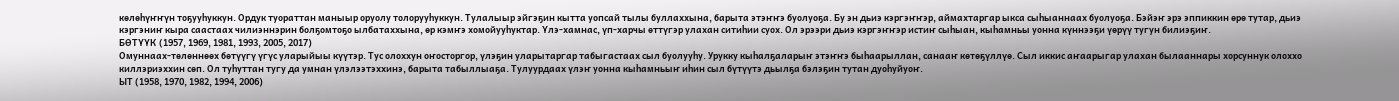көлөһүҥҥүн тоҕууһуккун. Ордук туораттан маныыр оруолу толорууһуккун. Тулалыыр эйгэҕин кытта уопсай тылы буллаххына, барыта этэҥҥэ буолуоҕа. Бу эн дьиэ кэргэҥҥэр, аймахтаргар ыкса сыһыаннаах буолуоҕа. Бэйэҥ эрэ эппиккин өрө тутар, дьиэ кэргэниҥ кыра саастаах чилиэннэрин болҕомтоҕо ылбатаххына, өр кэмҥэ хомойууһуктар. Үлэ-хамнас, үп-харчы өттүгэр улахан ситиһии суох. Ол эрээри дьиэ кэргэҥҥэр истиҥ сыһыан, кыһамньы уонна күннээҕи үөрүү тугун билиэҕиҥ.
БӨТҮҮК (1957, 1969, 1981, 1993, 2005, 2017)
Омуннаах-төлөннөөх бөтүүгү үгүс уларыйыы күүтэр. Тус олоххун оҥосторгор, үлэҕин уларытаргар табыгастаах сыл буолууһу. Урукку кыһалҕаларыҥ этэҥҥэ быһаарыллан, санааҥ көтөҕүллүө. Сыл иккис аҥаарыгар улахан былааннары хорсуннук олоххо киллэриэххин сөп. Ол туһуттан тугу да умнан үлэлээтэххинэ, барыта табыллыаҕа. Тулуурдаах үлэҥ уонна кыһамньыҥ иһин сыл бүтүүтэ дьылҕа бэлэҕин тутан дуоһуйуоҥ.
ЫТ (1958, 1970, 1982, 1994, 2006)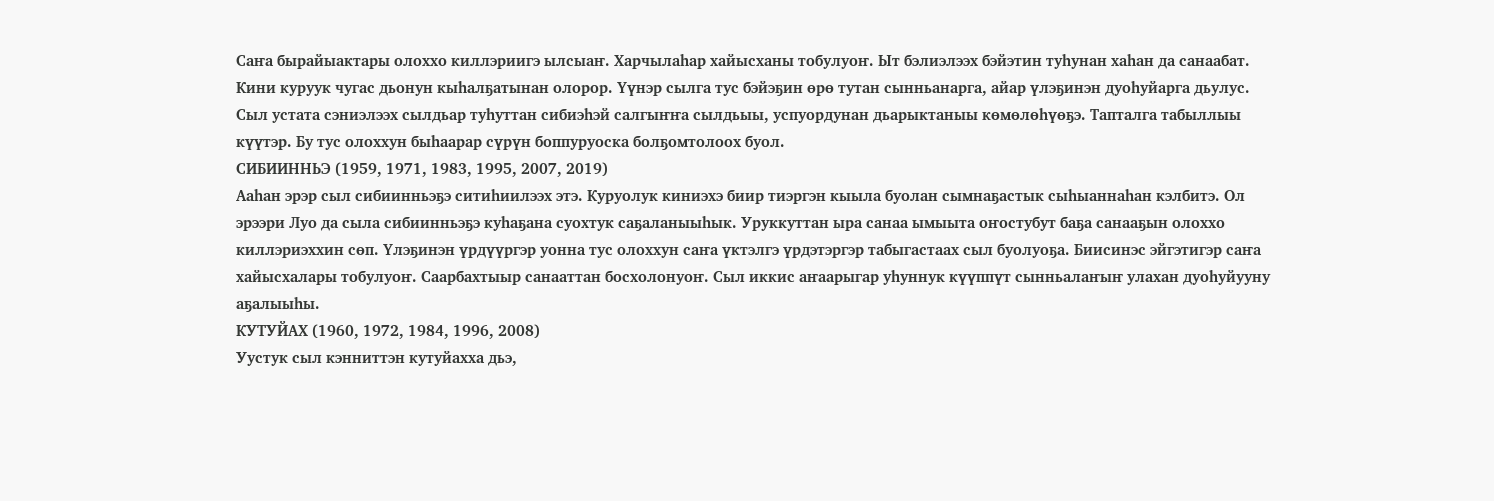Саҥа бырайыактары олоххо киллэриигэ ылсыаҥ. Харчылаһар хайысханы тобулуоҥ. Ыт бэлиэлээх бэйэтин туһунан хаһан да санаабат. Кини куруук чугас дьонун кыһалҕатынан олорор. Үүнэр сылга тус бэйэҕин өрө тутан сынньанарга, айар үлэҕинэн дуоһуйарга дьулус. Сыл устата сэниэлээх сылдьар туһуттан сибиэһэй салгыҥҥа сылдьыы, успуордунан дьарыктаныы көмөлөһүөҕэ. Тапталга табыллыы күүтэр. Бу тус олоххун быһаарар сүрүн боппуруоска болҕомтолоох буол.
СИБИИННЬЭ (1959, 1971, 1983, 1995, 2007, 2019)
Ааһан эрэр сыл сибиинньэҕэ ситиһиилээх этэ. Куруолук киниэхэ биир тиэргэн кыыла буолан сымнаҕастык сыһыаннаһан кэлбитэ. Ол эрээри Луо да сыла сибиинньэҕэ куһаҕана суохтук саҕаланыыһык. Уруккуттан ыра санаа ымыыта оҥостубут баҕа санааҕын олоххо киллэриэххин сөп. Үлэҕинэн үрдүүргэр уонна тус олоххун саҥа үктэлгэ үрдэтэргэр табыгастаах сыл буолуоҕа. Биисинэс эйгэтигэр саҥа хайысхалары тобулуоҥ. Саарбахтыыр санааттан босхолонуоҥ. Сыл иккис аҥаарыгар уһуннук күүппүт сынньалаҥыҥ улахан дуоһуйууну аҕалыыһы.
КУТУЙАХ (1960, 1972, 1984, 1996, 2008)
Уустук сыл кэнниттэн кутуйахха дьэ,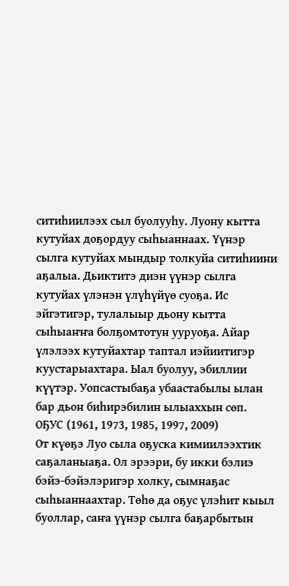ситиһиилээх сыл буолууһу. Луону кытта кутуйах доҕордуу сыһыаннаах. Үүнэр сылга кутуйах мындыр толкуйа ситиһиини аҕалыа. Дьиктитэ диэн үүнэр сылга кутуйах үлэнэн үлүһүйүө суоҕа. Ис эйгэтигэр, тулалыыр дьону кытта сыһыаҥҥа болҕомтотун ууруоҕа. Айар үлэлээх кутуйахтар таптал иэйиитигэр куустарыахтара. Ыал буолуу, эбиллии күүтэр. Уопсастыбаҕа убаастабылы ылан бар дьон биһирэбилин ылыаххын сөп.
ОҔУС (1961, 1973, 1985, 1997, 2009)
От күөҕэ Луо сыла оҕуска кимиилээхтик саҕаланыаҕа. Ол эрээри, бу икки бэлиэ бэйэ-бэйэлэригэр холку, сымнаҕас сыһыаннаахтар. Төһө да оҕус үлэһит кыыл буоллар, саҥа үүнэр сылга баҕарбытын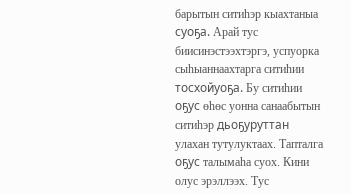барытын ситиһэр кыахтаныа суоҕа. Арай тус биисинэстээхтэргэ, успуорка сыһыаннаахтарга ситиһии тосхойуоҕа. Бу ситиһии оҕус өһөс уонна санаабытын ситиһэр дьоҕуруттан улахан тутулуктаах. Тапталга оҕус талымаһа суох. Кини олус эрэллээх. Тус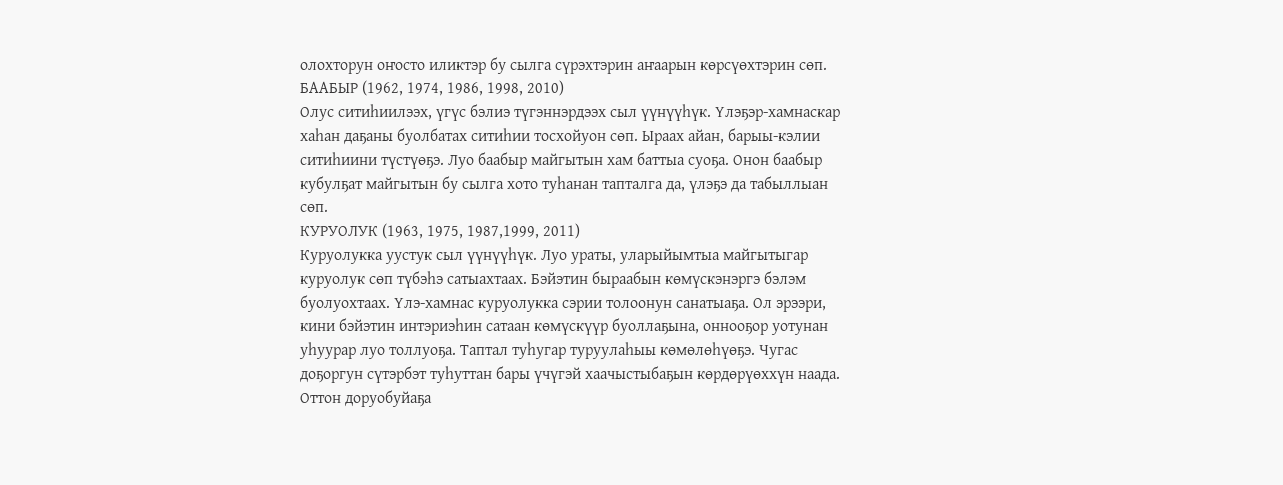олохторун оҥосто иликтэр бу сылга сүрэхтэрин аҥаарын көрсүөхтэрин сөп.
БААБЫР (1962, 1974, 1986, 1998, 2010)
Олус ситиһиилээх, үгүс бэлиэ түгэннэрдээх сыл үүнүүһүк. Үлэҕэр-хамнаскар хаһан даҕаны буолбатах ситиһии тосхойуон сөп. Ыраах айан, барыы-кэлии ситиһиини түстүөҕэ. Луо баабыр майгытын хам баттыа суоҕа. Онон баабыр кубулҕат майгытын бу сылга хото туһанан тапталга да, үлэҕэ да табыллыан сөп.
КУРУОЛУК (1963, 1975, 1987,1999, 2011)
Куруолукка уустук сыл үүнүүһүк. Луо ураты, уларыйымтыа майгытыгар куруолук сөп түбэһэ сатыахтаах. Бэйэтин быраабын көмүскэнэргэ бэлэм буолуохтаах. Үлэ-хамнас куруолукка сэрии толоонун санатыаҕа. Ол эрээри, кини бэйэтин интэриэһин сатаан көмүскүүр буоллаҕына, оннооҕор уотунан уһуурар луо толлуоҕа. Таптал туһугар туруулаһыы көмөлөһүөҕэ. Чугас доҕоргун сүтэрбэт туһуттан бары үчүгэй хаачыстыбаҕын көрдөрүөххүн наада. Оттон доруобуйаҕа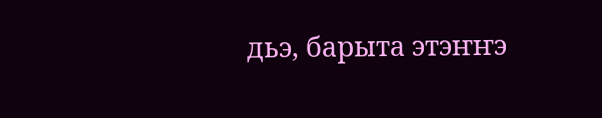дьэ, барыта этэҥҥэ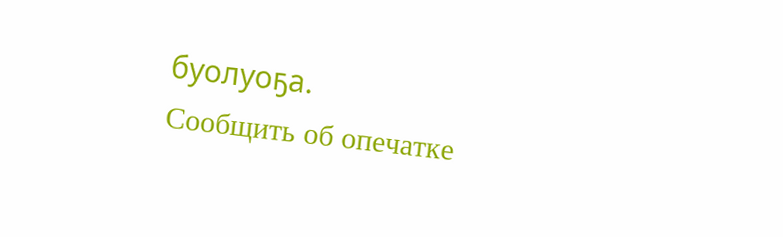буолуоҕа.
Сообщить об опечатке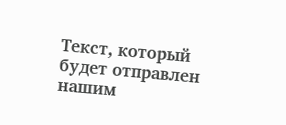Текст, который будет отправлен нашим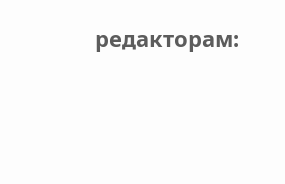редакторам: